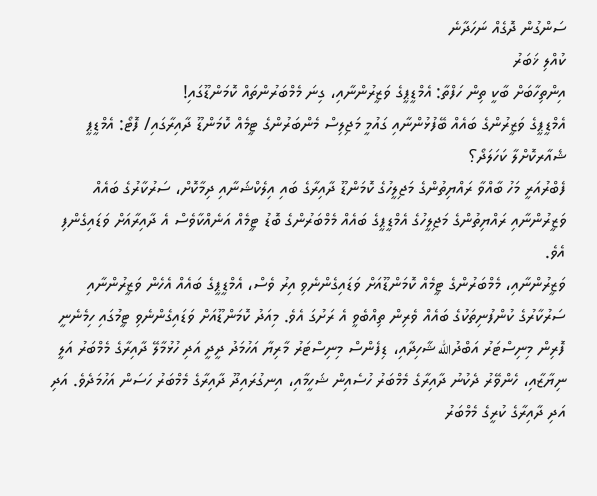ސަންގުން ދޮގެއް ނަހަދާނެ
ކުއްލި ޚަބަރު
އިންތިހާބަށް ބާކީ ތިން ހަފްތާ: އެމްޑީޕީގެ ވަޒީރުންނާއި، ގިނަ މެމްބަރުންތައް ކޮމަންޑޫގައި!
އެމްޑީޕީގެ ވަޒީރުންގެ ބައެއް ބޭފުޅުންނާއި ގައުމީ މަޖިލިސް މެންބަރުންގެ ޓީމެއް ކޮމަންޑޫ ދާއިރާގައި/ ފޮޓޯ: އެމްޑީޕީ
ޝެއާރކޮށްލާ ކަހަލަދޯ؟
ފެބްރުއަރީ މަހު ބާއްވާ ރައްޔިތުންގެ މަޖިލީހުގެ ކޮމަންޑޫ ދާއިރާގެ ބައި އިލެކްޝަނާއި ދިމާކޮށް، ސަރުކާރުގެ ބައެއް ވަޒީރުންނާއި ރައްޔިތުންގެ މަޖިލީހުގެ އެމްޑީޕީގެ ބައެއް މެމްބަރުންގެ ބޮޑު ޓީމެއް އަނެއްކާވެސް އެ ދާއިރާއަށް ވަޑައިގެންފި އެވެ.
ވަޒީރުންނާއި، މެމްބަރުންގެ ޓީމެއް ކޮމަންޑޫއަށް ވަޑައިގެންނެވި އިރު ވެސް، އެމްޑީޕީގެ ބައެއް އެހެން ވަޒީރުންނާއި ސަރުކާރުގެ ކުންފުނިތަކުގެ ބައެއް ވެރިން ތިއްބެވީ އެ ރަށުގަ އެވެ. މިއަދު ކޮމަންޑޫއަށް ވަޑައިގެންނެވި ޓީމުގައި ހިމެނެނީ ފޮރިން މިނިސްޓަރު އަބްދުالله ޝާހިދާއި، ޑިފެންސް މިނިސްޓަރު މާރިޔާ އަހުމަދު ދީދީ އަދި ހުޅުމާލޭ ދާއިރާގެ މެމްބަރު އަލީ ނިޔާޒާއި، ހެންވޭރު ދެކުނު ދާއިރާގެ މެމްބަރު ހުސެއިން ޝަހީމާއި، އިނގުރައިދޫ ދާއިރާގެ މެމްބަރު ހަސަން އަހުމަދެވެ. އަދި އަދި ދާއިރާގެ ކުރީގެ މެމްބަރު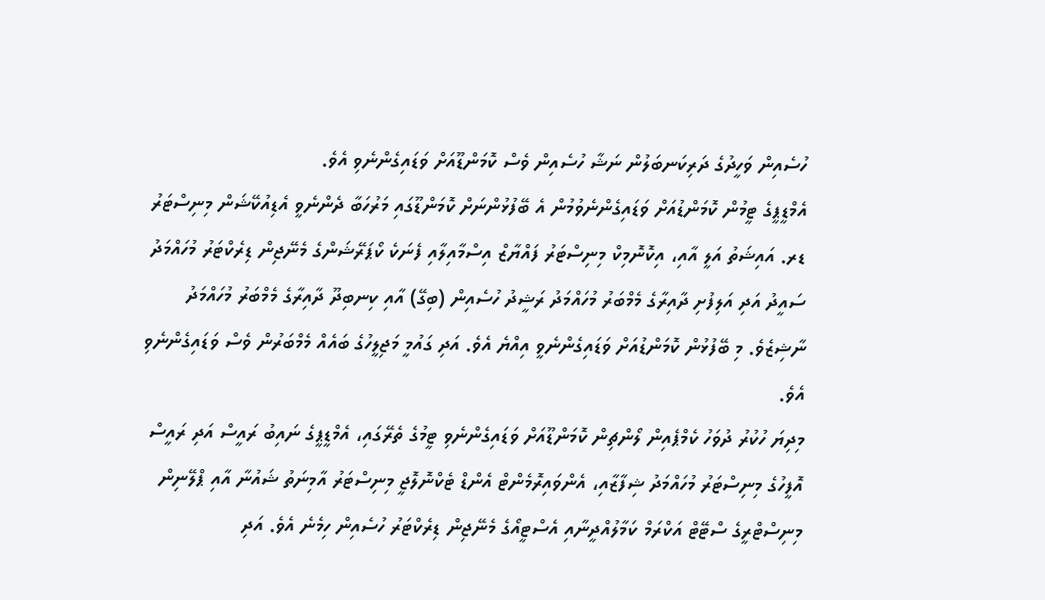ހުސެއިން ވަހީދުގެ ދަރިކަނބަލުން ނަޝާ ހުސެއިން ވެސް ކޮމަންޑޫއަށް ވަޑައިގެންނެވި އެވެ.
އެމްޑީޕީގެ ޓީމުން ކޮމަންޑުއަށް ވަޑައިގެންނެވުމުން އެ ބޭފުޅުންނަށް ކޮމަންޑޫގައި މަރުހަބާ ދެންނެވީ އެޑިއުކޭޝަން މިނިސްޓަރު ޑރ. އައިޝަތު އަލީ އާއި، އިކޮނޮމިކް މިނިސްޓަރު ފައްޔާޒް އިސްމާއިލާއި ފެނަކެ ކޯޕަރޭޝަންގެ މެނޭޖިން ޑިރެކްޓަރު މުހައްމަދު ސައީދު އަދި އަލިފުށި ދާއިރާގެ މެމްބަރު މުހައްމަދު ރަޝީދު ހުސެއިން (ބިގޭ) އާއި ކިނބިދޫ ދާއިރާގެ މެމްބަރު މުހައްމަދު ނާޝިޒެވެ. މި ބޭފުޅުން ކޮމަންޑުއަށް ވަޑައިގެންނެވީ އިއްޔެ އެވެ. އަދި ގައުމީ މަޖިލީހުގެ ބައެއް މެމްބަރުން ވެސް ވަޑައިގެންނެވި އެވެ.
މިދިޔަ ހުކުރު ދުވަހު ކެމްޕެއިން ލޯންޗިން ކޮމަންޑޫއަށް ވަޑައިގެންނެވި ޓީމުގެ ތެރޭގައި، އެމްޑީޕީގެ ނައިބު ރައީސް އަދި ރައީސް އޮފީހުގެ މިނިސްޓަރު މުހައްމަދު ޝިފާޒާއި، އެންވައިރޮމެންޓް އެންޑް ޓެކްނޮލޮޖީ މިނިސްޓަރު އާމިނަތު ޝައުނާ އާއި ޕްލޭނިން މިނިސްޓްރީގެ ސްޓޭޓް އަކްރަމް ކަމާލުއްދީނާއި އެސްޓީއޯގެ މެނޭޖިން ޑިރެކްޓަރު ހުސެއިން ހިމެނެ އެވެ. އަދި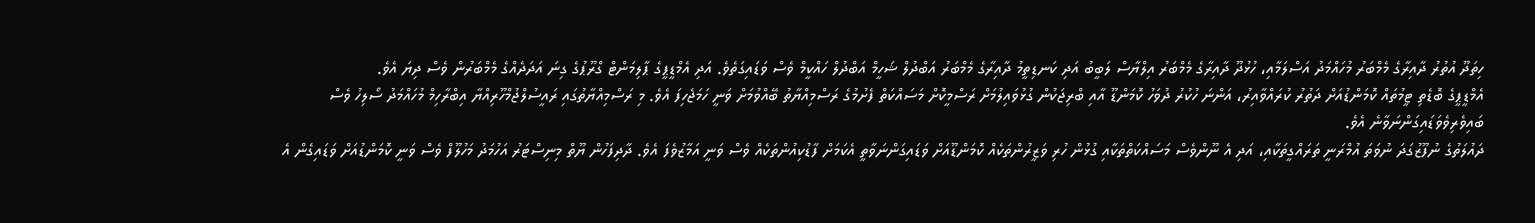ހިތަދޫ އުތުރު ދާއިރާގެ މެމްބަރު މުހައްމަދު އަސްލަމާއި، ހުޅުދޫ ދާއިރާގެ މެމްބަރު އިލްޔާސް ލަބީބު އަދި ކަނޑިތީމު ދާއިރާގެ މެމްބަރު އަބްދުލް ޝަހީމް އަބްދުލް ހައްކީމް ވެސް ވަޑައިގަތެވެ. އަދި އެމްޑީޕީގެ ޕާލިމަންޓް ގްރޫޕުގެ ގިނަ އަދަދެއްގެ މެމްބަރުން ވެސް ދިޔަ އެވެ.
އެމްޑީޕީގެ ބޮޑެތި ޓީމުތައް ކޮމަންޑުއަށް ދަތުރު ކުރައްވާއިރު، އަންނަ ހުކުރު ދުވަހު ކޮމަންޑޫ އާއި ބްރިޖަކުން ގުޅުވައިލުމަށް ރަސްމީކޮށް މަސައްކަތް ފެށުމުގެ ރަސްމިއްޔާތު ބޭއްވުމަށް ވަނީ ހަމަޖެހިފަ އެވެ. މި ރަސްމިއްޔާތުގައި ރައީސުލްޖުމްހޫރިއްޔާ އިބްރާހިމް މުހައްމަދު ސޯލިހު ވެސް ބައިވެރިވެވަޑައިގަންނަވާނެ އެވެ.
ދައުލަތުގެ ނުފޫޒުގަދަ ނުވަތަ އުމްރަނީ ތަރައްގީތަކާއި، އަދި އެ ނޫންވެސް މަސައްކަތްތަކާއި ގުޅުން ހުރި ވަޒީރުންތަކެއް ކޮމަންޑޫއަށް ވަޑައިގަންނަވާތީ އެކަމަށް ފާޑުކިއުންތަކެއް ވެސް ވަނީ އަމާޒުވެފަ އެވެ. ދާދިފަހުން ޔޫތް މިނިސްޓަރު އަހުމަދު މަހުލޫފް ވެސް ވަނީ ކޮމަންޑުއަށް ވަޑައިގެން އެ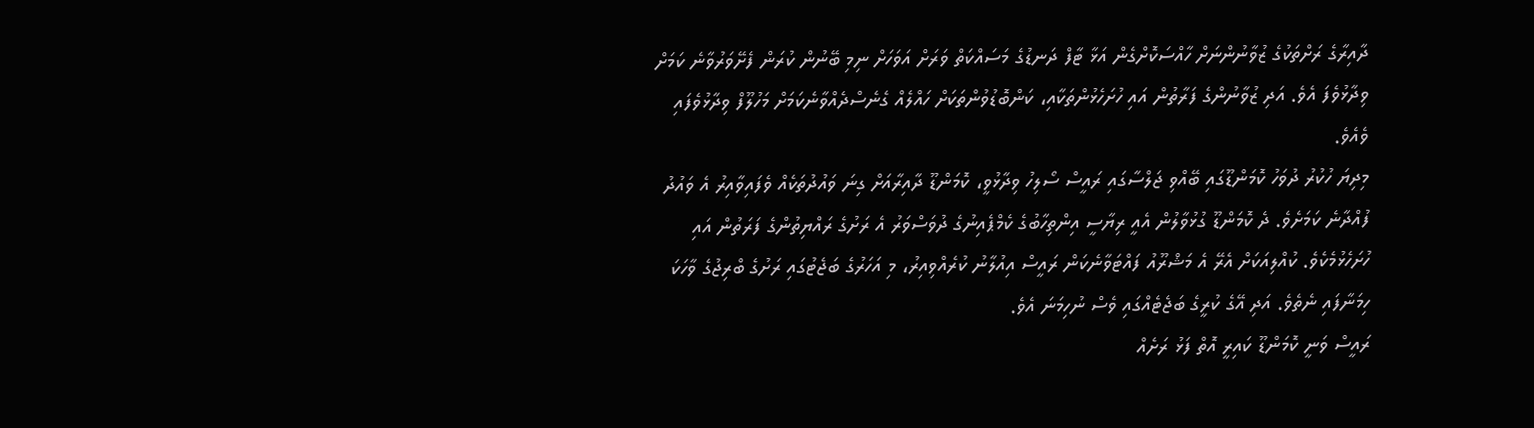ދާއިރާގެ ރަށްތަކުގެ ޒުވާނުންނަށް ހާއްސަކޮށްގެން އަޅާ ޓާފް ދަނޑުގެ މަސައްކަތް ވަރަށް އަވަހަށް ނިމި ބޭނުން ކުރަން ފެށޭވަރުވާނެ ކަމަށް ވިދާޅުވެފަ އެވެ. އަދި ޒުވާނުންގެ ފަރާތުން އައި ހުށަހެޅުންތަކާއި، ކަންބޮޑުވުންތަކަށް ހައްލެއް ގެނެސްދެއްވާނެކަމަށް މަހުލޫފް ވިދާޅުވެފައި ވެއެވެ.
މިދިޔަ ހުކުރު ދުވަހު ކޮމަންޑޫގައި ބޭއްވި ޖަލްސާގައި ރައީސް ސޯލިހު ވިދާޅުވީ، ކޮމަންޑޫ ދާއިރާއަށް ގިނަ ވައުދުތަކެއް ވެފައިވާއިރު އެ ވައުދު ފުއްދާނެ ކަމަށެވެ. ދެ ކޮމަންޑޫ ގުޅުވާލުން އެއީ ރިޔާސީ އިންތިހާބުގެ ކެމްޕެއިނުގެ ދުވަސްވަރު އެ ރަށުގެ ރައްޔިތުންގެ ފަރަތުން އައި ހުށަހެޅުމެކެވެ. ކުއްލިއަކަށް އެރޭ އެ މަޝްރޫއު ފައްޓަވާނެކަން ރައީސް އިއުލާނު ކުރެއްވިއިރު، މި އަހަރުގެ ބަޖެޓުގައި ރަށުގެ ބްރިޖުގެ ވާހަކަ ހިމަނާފައި ނެތެވެ. އަދި އޭގެ ކުރީގެ ބަޖެޓެއްގައި ވެސް ނުހިމަނަ އެވެ.
ރައީސް ވަނީ ކޮމަންޑޫ ކައިރީ އޮތް ފަޅު ރަށެއް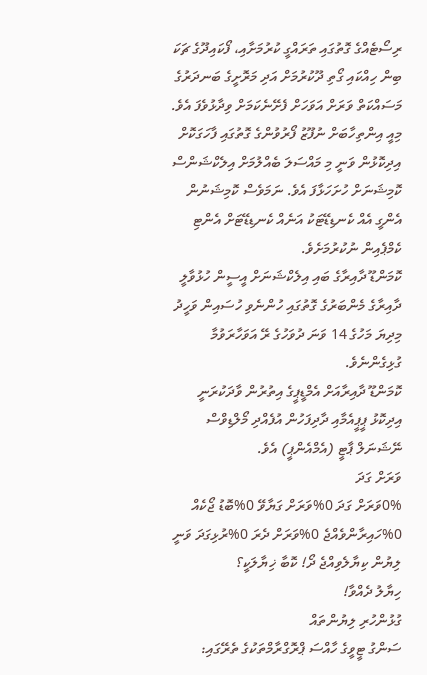ރިސޯޓެއްގެ ގޮތުގައި ތަރައްގީ ކުރުމަށާއި، ފޯކައިދޫގެ ޗަކަ ބިން ހިއްކައި ގޯތި ދޫކުރުމަށް އަދި މަރޮށީގެ ބަނދަރުގެ މަސައްކަތް ވަރަށް އަވަހަށް ފެށޭނެކަމަށް ވިދާޅުވެފަ އެވެ.
މިއީ އިންތިހާބަށް ނުފޫޒު ފޯރުވުންގެ ގޮތުގައި ފާހަގަކޮށް އިދިކޮޅުން ވަނީ މި މައްސަލަ ބެއްލުމަށް އިލެކްޝަންސް ކޮމިޝަނަށް ހުށަހަޅާފަ އެވެ. ނަމަވެސް ކޮމިޝަނުން އެންގީ އެއް ކެނޑިޑޭޓަކު އަނެއް ކެނޑިޑޭޓަށް އެންޓި ކެމްޕެއިން ނުކުރުމަށެވެ.
ކޮމަންޑޫ ދާއިރާގެ ބައި އިލެކްޝަނަށް އީސީން ހުޅުވާލީ ދާއިރާގެ މެންބަރުގެ ގޮތުގައި ހުންނެވި ހުސައިން ވަހީދު މިދިޔަ މަހުގެ 14 ވަނަ ދުވަހުގެ ރޭ އަވަހާރަވުމާ ގުޅިގެންނެވެ.
ކޮމަންޑޫ ދާއިރާއަށް އެމްޑީޕީގެ އިތުރުން ވާދަކުރަނީ އިދިކޮޅު ޕީޕީއެމާއި ދާދިފަހުން އުފެއްދި މޯލްޑިވްސް ނޭޝަނަލް ޕާޓީ (އެމްއެންޕީ) އެވެ.
ވަރަށް ގަދަ
0%ވަރަށް ގަދަ 0%ވަރަށް ގަޔާވޭ 0%ބޮޑު ޖޯކެއް 0%ހައިރާންވެއްޖެ 0%ވަރަށް ދެރަ 0%ރުޅިގަދަ ވަނީ
ލިޔުން ކިޔާލެވިއްޖެ ދޯ! ކޮބާ ޚިޔާލަކީ؟
ހިޔާލު ދެއްވާ!
ގުޅުންހުރި ލިޔުންތައް
ސަންގު ޓީވީގެ ހާއްސަ ޕްރޮގްރާމްތަކުގެ ތެރޭގައި: